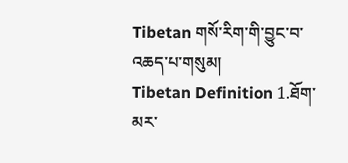Tibetan གསོ་རིག་གི་བྱུང་བ་འཆད་པ་གསུམ།
Tibetan Definition 1.ཐོག་མར་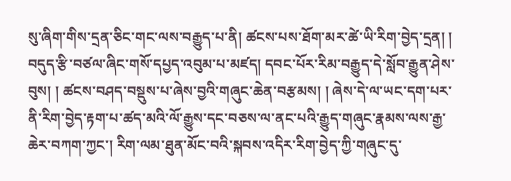སུ་ཞིག་གིས་དྲན་ཅིང་གང་ལས་བརྒྱུད་པ་ནི། ཚངས་པས་ཐོག་མར་ཚེ་ཡི་རིག་བྱེད་དྲན། ། བདུད་རྩི་བཙལ་ཞིང་གསོ་དཔྱད་འབུམ་པ་མཛད། དབང་པོར་རིམ་བརྒྱུད་དེ་སློབ་རྒྱུན་ཤེས་བུས། ། ཚངས་བཤད་བསྡུས་པ་ཞེས་བྱའི་གཞུང་ཆེན་བརྩམས། ། ཞེས་དེ་ལ་ཡང་དག་པར་ནི་རིག་བྱེད་རྟག་པ་ཚད་མའི་ལོ་རྒྱུས་དང་བཅས་ལ་ནང་པའི་རྒྱུད་གཞུང་རྣམས་ལས་རྒྱ་ཆེར་བཀག་ཀྱང་། རིག་ལམ་ཐུན་མོང་བའི་སྐབས་འདིར་རིག་བྱེད་ཀྱི་གཞུང་དུ་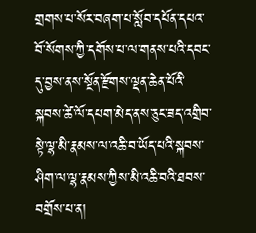གྲགས་པ་སོར་བཞག་པ་སློབ་དཔོན་དཔའ་བོ་སོགས་ཀྱི་དགོས་པ་ལ་གནས་པའི་དབང་དུ་བྱས་ནས་སྔོན་རྫོགས་ལྡན་ཆེན་པོའི་སྐབས་ཚེ་ལོ་དཔག་མེད་ནས་ཅུང་ཟད་འགྲིབ་སྟེ་ལྷ་མི་རྣམས་ལ་འཆི་བ་ཡོད་པའི་སྐབས་ཤིག་ལ་ལྷ་རྣམས་ཀྱིས་མི་འཆི་བའི་ཐབས་བགྲོས་པ་ན།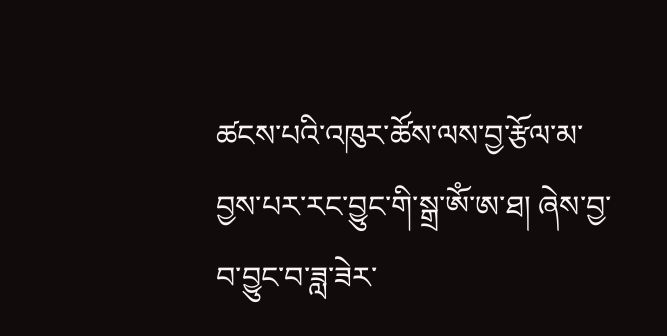ཚངས་པའི་འཁུར་ཚོས་ལས་བྱ་རྩོལ་མ་བྱས་པར་རང་བྱུང་གི་སྒྲ་ༀ་ཨ་ཐ། ཞེས་བྱ་བ་བྱུང་བ་ཟླ་ཟེར་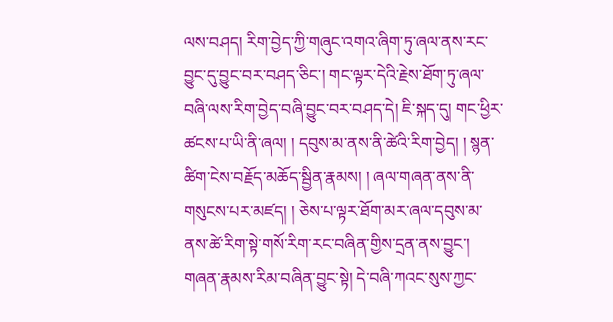ལས་བཤད། རིག་བྱེད་ཀྱི་གཞུང་འགའ་ཞིག་ཏུ་ཞལ་ནས་རང་བྱུང་དུ་བྱུང་བར་བཤད་ཅིང་། གང་ལྟར་དེའི་རྗེས་ཐོག་ཏུ་ཞལ་བཞི་ལས་རིག་བྱེད་བཞི་བྱུང་བར་བཤད་དེ། ཇི་སྐད་དུ། གང་ཕྱིར་ཚངས་པ་ཡི་ནི་ཞལ། ། དབུས་མ་ནས་ནི་ཚེའི་རིག་བྱེད། ། སྙན་ཚིག་ངེས་བརྗོད་མཆོད་སྦྱིན་རྣམས། ། ཞལ་གཞན་ནས་ནི་གསུངས་པར་མཛད། ། ཅེས་པ་ལྟར་ཐོག་མར་ཞལ་དབུས་མ་ནས་ཚེ་རིག་སྟེ་གསོ་རིག་རང་བཞིན་གྱིས་དྲན་ནས་བྱུང་། གཞན་རྣམས་རིམ་བཞིན་བྱུང་སྟེ། དེ་བཞི་ཀའང་སུས་ཀྱང་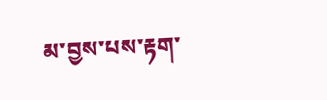མ་བྱས་པས་རྟག་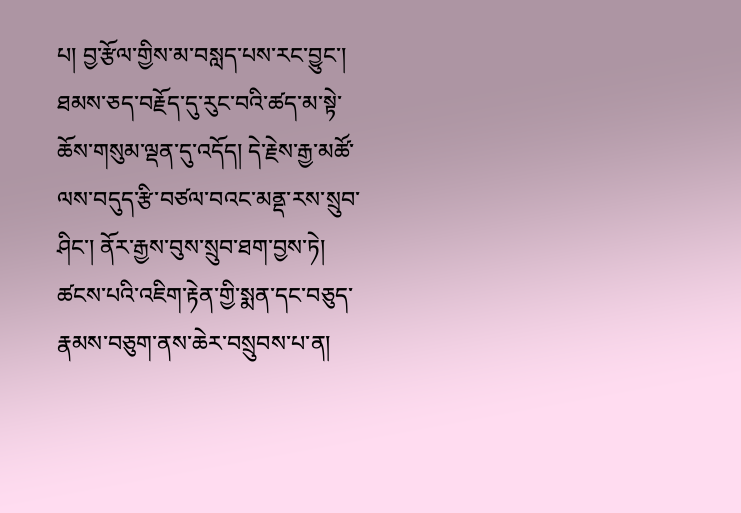པ། བྱ་རྩོལ་གྱིས་མ་བསླད་པས་རང་བྱུང་། ཐམས་ཅད་བརྗོད་དུ་རུང་བའི་ཚད་མ་སྟེ་ཆོས་གསུམ་ལྡན་དུ་འདོད། དེ་རྗེས་རྒྱ་མཚོ་ལས་བདུད་རྩི་བཙལ་བའང་མནྡ་རས་སྲུབ་ཤིང་། ནོར་རྒྱས་བུས་སྲུབ་ཐག་བྱས་ཏེ། ཚངས་པའི་འཇིག་རྟེན་གྱི་སྨན་དང་བཅུད་རྣམས་བཅུག་ནས་ཆེར་བསྲུབས་པ་ན།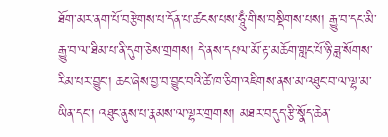ཐོག་མར་ནག་པོ་བརྩེགས་པ་དོན་པ་ཚངས་པས་ཧཱུྃ་གིས་བསྡིགས་པས། རྒྱུ་བ་དང་མི་རྒྱུ་བ་ལ་ཐིམ་པ་ནི་དུག་ཅེས་གྲགས། དེ་ནས་དཔལ་མོ་རྟ་མཆོག་གླང་པོ་ཉི་ཟླ་སོགས་རིམ་པར་བྱུང་། ཆང་ཞེས་བྱ་བ་བྱུང་བའི་ཚེ་ཁ་ཅིག་འཇིགས་ནས་མ་འཐུང་བ་ལ་ལྷ་མ་ཡིན་དང་། འཐུང་ནུས་པ་རྣམས་ལ་ལྷར་གྲགས། མཐར་བདུད་རྩི་སྣོད་ཆེན་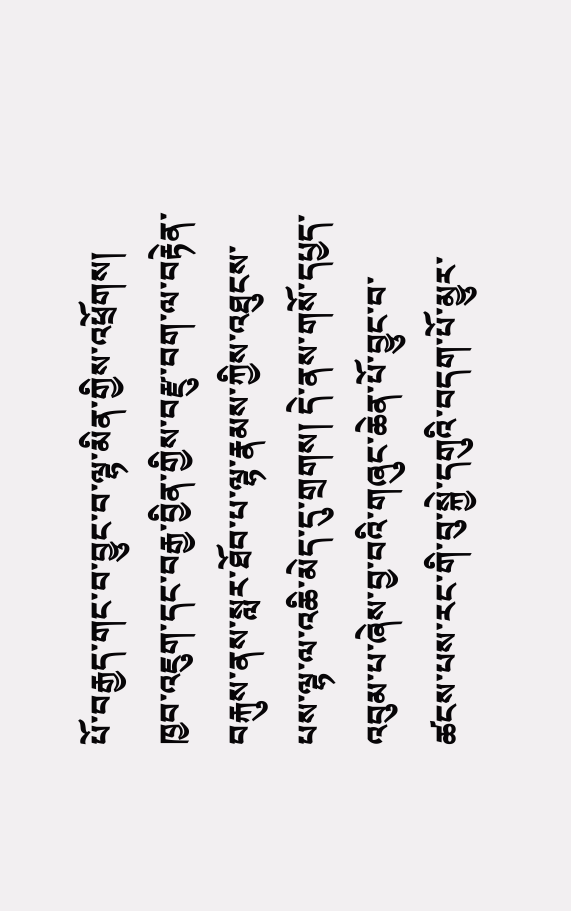པོ་བརྒྱད་གང་བ་བྱུང་བ་ལྷ་མིན་གྱིས་འཕྲོགས། ཁྱབ་འཇུག་དང་བརྒྱ་བྱིན་གྱིས་བརྫུ་བག་ལ་བརྟེན་བརྐུས་ནས་སླར་ཐོབ་པ་ལྷ་རྣམས་ཀྱིས་འཐུངས་པས་ལྷ་ལ་འཆི་མེད་དུ་གྲགས། དེ་ནས་གསོ་དཔྱད་འབུམ་པ་ཞེས་བྱ་བའི་གཞུང་ཆེན་པོ་བྱུང་བ་ཚངས་པས་རང་གི་བུ་སྐྱེ་དགུའི་བདག་པོ་མྱུར་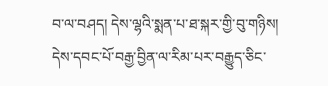བ་ལ་བཤད། དེས་ལྷའི་སྨན་པ་ཐ་སྐར་གྱི་བུ་གཉིས། དེས་དབང་པོ་བརྒྱ་བྱིན་ལ་རིམ་པར་བརྒྱུད་ཅིང་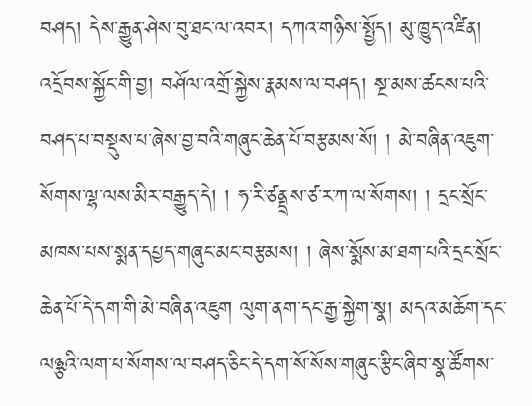བཤད། དེས་རྒྱུན་ཤེས་བུ་ཐང་ལ་འབར། དཀའ་གཉིས་སྤྱོད། མུ་ཁྱུད་འཛིན། འདྲོབས་སྐྱོང་གི་བྱ། བཤོལ་འགྲོ་སྐྱེས་རྣམས་ལ་བཤད། སྔ་མས་ཚངས་པའི་བཤད་པ་བསྡུས་པ་ཞེས་བྱ་བའི་གཞུང་ཆེན་པོ་བརྩམས་སོ། ། མེ་བཞིན་འཇུག་སོགས་ལྷ་ལས་མིར་བརྒྱུད་དེ། ། ཧ་རི་ཙནྡྲས་ཙ་ར་ཀ་ལ་སོགས། ། དྲང་སྲོང་མཁས་པས་སྨན་དཔྱད་གཞུང་མང་བརྩམས། ། ཞེས་སྨོས་མ་ཐག་པའི་དྲང་སྲོང་ཆེན་པོ་དེ་དག་གི་མེ་བཞིན་འཇུག ལུག་ནག་དང་རྒྱ་སྐྱེག་སྣ། མདའ་མཆོག་དང་ལཉྩའི་ལག་པ་སོགས་ལ་བཤད་ཅིང་དེ་དག་སོ་སོས་གཞུང་རྩིང་ཞིབ་སྣ་ཚོགས་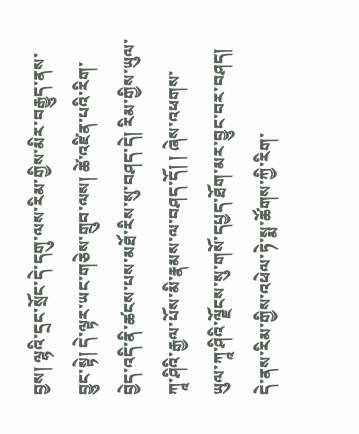བྱས། ལྷའི་དྲང་སྲོང་དེ་དགུ་ལས་རིམ་གྱིས་མིར་བརྒྱུད་ནས་བྱུང་སྟེ། དེ་ལྟར་ཡང་གཅེས་གྲུབ་ལས། ཚེ་འཛིན་པའི་རིག་བྱེད་འདི་ནི་ཚངས་པས་མཐོ་རིས་སུ་བཤད་དེ། རིམ་གྱིས་ཡུལ་ཀཱ་ཤིའི་རྒྱལ་པོས་མི་རྣམས་ལ་བཤད་དོ། ། ཞེས་འཕགས་ཡུལ་ཀཱ་ཤིའི་ལྗོངས་སུ་གསོ་དཔྱད་ཐོག་མར་བྱུང་བར་བཤད། དེ་ནས་རིམ་གྱིས་འཕེལ་ཏེ་སྨ་ཚོགས་ཀྱི་རིག་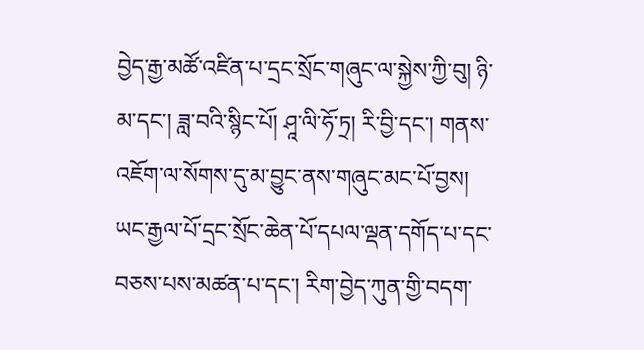བྱེད་རྒྱ་མཚོ་འཛིན་པ་དྲང་སྲོང་གཞུང་ལ་སྐྱེས་ཀྱི་བུ། ཉི་མ་དང་། ཟླ་བའི་སྙིང་པོ། ཤཱ་ལི་ཧོ་ཏྲ། རི་བྱི་དང་། གནས་འཇོག་ལ་སོགས་དུ་མ་བྱུང་ནས་གཞུང་མང་པོ་བྱས། ཡང་རྒྱལ་པོ་དྲང་སྲོང་ཆེན་པོ་དཔལ་ལྡན་དགོད་པ་དང་བཅས་པས་མཚན་པ་དང་། རིག་བྱེད་ཀུན་གྱི་བདག་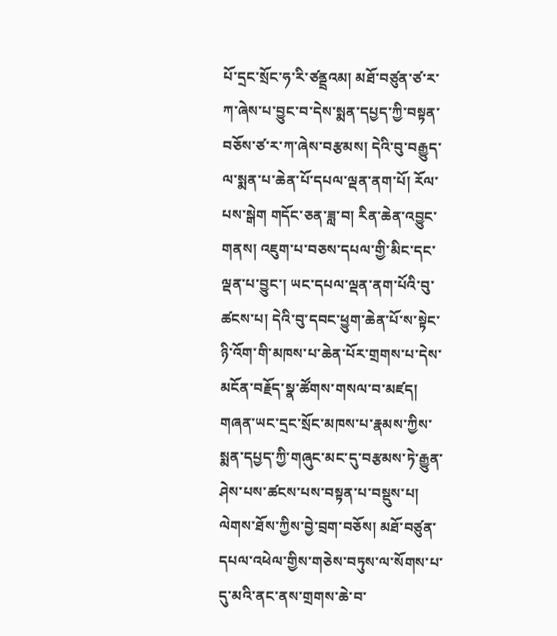པོ་དྲང་སྲོང་ཧ་རི་ཙནྡྲའམ། མཐོ་བཙུན་ཙ་ར་ཀ་ཞེས་པ་བྱུང་བ་དེས་སྨན་དཔྱད་ཀྱི་བསྟན་བཅོས་ཙ་ར་ཀ་ཞེས་བརྩམས། དེའི་བུ་བརྒྱུད་ལ་སྨན་པ་ཆེན་པོ་དཔལ་ལྡན་ནག་པོ། རོལ་པས་སྒེག གདོང་ཅན་ཟླ་བ། རིན་ཆེན་འབྱུང་གནས། འཇུག་པ་བཅས་དཔལ་གྱི་མིང་དང་ལྡན་པ་བྱུང་། ཡང་དཔལ་ལྡན་ནག་པོའི་བུ་ཚངས་པ། དེའི་བུ་དབང་ཕྱུག་ཆེན་པོ་ས་སྟེང་ཉི་འོག་གི་མཁས་པ་ཆེན་པོར་གྲགས་པ་དེས་མངོན་བརྗོད་སྣ་ཚོགས་གསལ་བ་མཛད། གཞན་ཡང་དྲང་སྲོང་མཁས་པ་རྣམས་ཀྱིས་སྨན་དཔྱད་ཀྱི་གཞུང་མང་དུ་བརྩམས་ཏེ་རྒྱུན་ཤེས་པས་ཚངས་པས་བསྟན་པ་བསྡུས་པ། ལེགས་ཐོས་ཀྱིས་བྱེ་བྲག་བཅོས། མཐོ་བཙུན་དཔལ་འཕེལ་གྱིས་གཅེས་བཏུས་ལ་སོགས་པ་དུ་མའི་ནང་ནས་གྲགས་ཆེ་བ་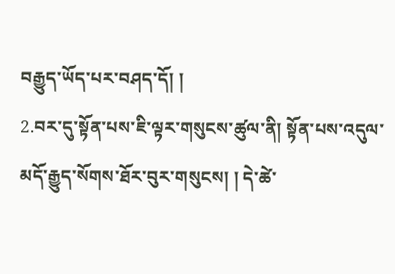བརྒྱུད་ཡོད་པར་བཤད་དོ། །
2.བར་དུ་སྟོན་པས་ཇི་ལྟར་གསུངས་ཚུལ་ནི། སྟོན་པས་འདུལ་མདོ་རྒྱུད་སོགས་ཐོར་བུར་གསུངས། ། དེ་ཚེ་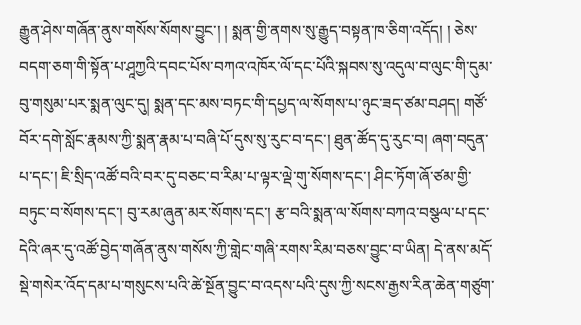རྒྱུན་ཤེས་གཞོན་ནུས་གསོས་སོགས་བྱུང་། ། སྨན་གྱི་ནགས་སུ་རྒྱུད་བསྟན་ཁ་ཅིག་འདོད། ། ཅེས་བདག་ཅག་གི་སྟོན་པ་ཤཱཀྱའི་དབང་པོས་བཀའ་འཁོར་ལོ་དང་པོའི་སྐབས་སུ་འདུལ་བ་ལུང་གི་དུམ་བུ་གསུམ་པར་སྨན་ལུང་དུ། སྨན་དང་མས་བཏང་གི་དཔྱད་ལ་སོགས་པ་ཉུང་ཟད་ཙམ་བཤད། གཙོ་བོར་དགེ་སློང་རྣམས་ཀྱི་སྨན་རྣམ་པ་བཞི་པོ་དུས་སུ་རུང་བ་དང་། ཐུན་ཚོད་དུ་རུང་བ། ཞག་བདུན་པ་དང་། ཇི་སྲིད་འཚོ་བའི་བར་དུ་བཅང་བ་རིམ་པ་ལྟར་ལྡེ་གུ་སོགས་དང་། ཤིང་ཏོག་ཞོ་ཙམ་གྱི་བཏུང་བ་སོགས་དང་། བུ་རམ་ཞུན་མར་སོགས་དང་། རྩ་བའི་སྨན་ལ་སོགས་བཀའ་བསྩལ་པ་དང་དེའི་ཞར་དུ་འཚོ་བྱེད་གཞོན་ནུས་གསོས་ཀྱི་གླེང་གཞི་རགས་རིམ་བཅས་བྱུང་བ་ཡིན། དེ་ནས་མདོ་སྡེ་གསེར་འོད་དམ་པ་གསུངས་པའི་ཚེ་སྔོན་བྱུང་བ་འདས་པའི་དུས་ཀྱི་སངས་རྒྱས་རིན་ཆེན་གཙུག་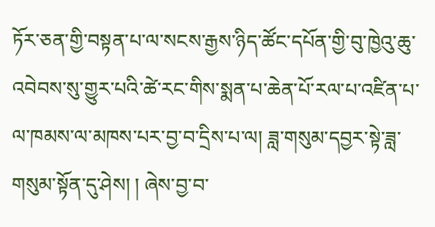ཏོར་ཅན་གྱི་བསྟན་པ་ལ་སངས་རྒྱས་ཉིད་ཚོང་དཔོན་གྱི་བུ་ཁྱེའུ་ཆུ་འབེབས་སུ་གྱུར་པའི་ཚེ་རང་གིས་སྨན་པ་ཆེན་པོ་རལ་པ་འཛིན་པ་ལ་ཁམས་ལ་མཁས་པར་བྱ་བ་དྲིས་པ་ལ། ཟླ་གསུམ་དབྱར་སྟེ་ཟླ་གསུམ་སྟོན་དུ་ཤེས། ། ཞེས་བྱ་བ་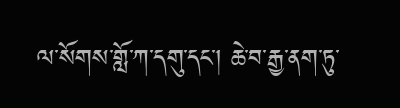ལ་སོགས་གློ་ཀ་དགུ་དང་། ཆེ་བ་རྒྱ་ནག་ཏུ་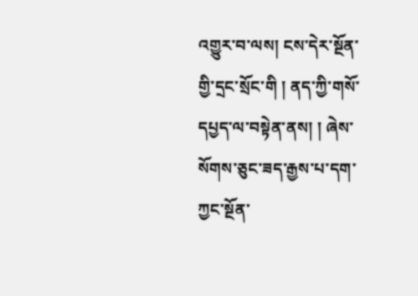འགྱུར་བ་ལས། ངས་དེར་སྔོན་གྱི་དྲང་སྲོང་གི ། ནད་ཀྱི་གསོ་དཔྱད་ལ་བསྟེན་ནས། ། ཞེས་སོགས་ཅུང་ཟད་རྒྱས་པ་དག་ཀྱང་སྔོན་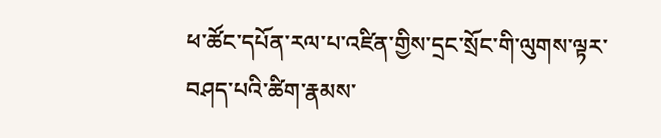ཕ་ཚོང་དཔོན་རལ་པ་འཛིན་གྱིས་དྲང་སྲོང་གི་ལུགས་ལྟར་བཤད་པའི་ཚིག་རྣམས་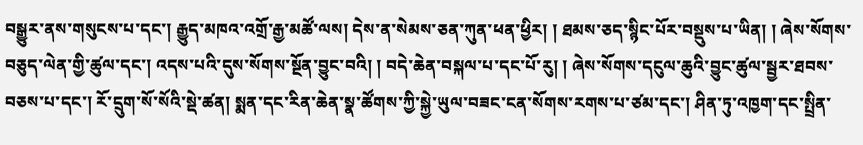བསྒྱུར་ནས་གསུངས་པ་དང་། རྒྱུད་མཁའ་འགྲོ་རྒྱ་མཚོ་ལས། དེས་ན་སེམས་ཅན་ཀུན་ཕན་ཕྱིར། ། ཐམས་ཅད་སྙིང་པོར་བསྡུས་པ་ཡིན། ། ཞེས་སོགས་བཅུད་ལེན་གྱི་ཚུལ་དང་། འདས་པའི་དུས་སོགས་སྔོན་བྱུང་བའི། ། བདེ་ཆེན་བསྐལ་པ་དང་པོ་རུ། ། ཞེས་སོགས་དངུལ་ཆུའི་བྱུང་ཚུལ་སྦྱར་ཐབས་བཅས་པ་དང་། རོ་དྲུག་སོ་སོའི་སྡེ་ཚན། སྨན་དང་རིན་ཆེན་སྣ་ཚོགས་ཀྱི་སྐྱེ་ཡུལ་བཟང་ངན་སོགས་རགས་པ་ཙམ་དང་། ཤིན་ཏུ་འཁྱག་དང་སྤྲིན་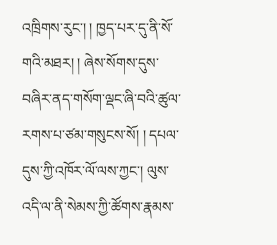འཁྲིགས་རུང་། ། ཁྱད་པར་དུ་ནི་སོ་གའི་མཐར། ། ཞེས་སོགས་དུས་བཞིར་ནད་གསོག་ལྡང་ཞི་བའི་ཚུལ་རགས་པ་ཙམ་གསུངས་སོ། ། དཔལ་དུས་ཀྱི་འཁོར་ལོ་ལས་ཀྱང་། ལུས་འདི་ལ་ནི་སེམས་ཀྱི་ཚོགས་རྣམས་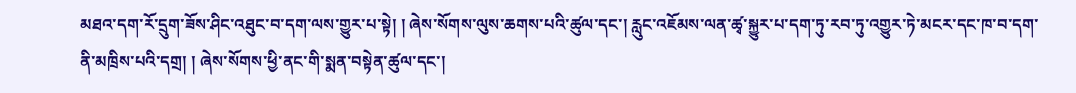མཐའ་དག་རོ་དྲུག་ཟོས་ཤིང་འཐུང་བ་དག་ལས་གྱུར་པ་སྟེ། ། ཞེས་སོགས་ལུས་ཆགས་པའི་ཚུལ་དང་། རླུང་འཇོམས་ལན་ཚྭ་སྐྱུར་པ་དག་ཏུ་རབ་ཏུ་འགྱུར་ཏེ་མངར་དང་ཁ་བ་དག་ནི་མཁྲིས་པའི་དགྲ། ། ཞེས་སོགས་ཕྱི་ནང་གི་སྨན་བསྟེན་ཚུལ་དང་།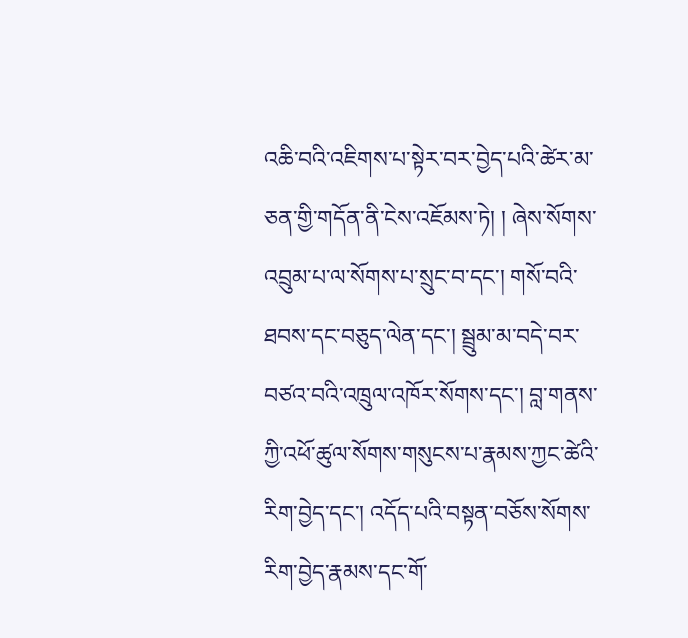འཆི་བའི་འཇིགས་པ་སྟེར་བར་བྱེད་པའི་ཚེར་མ་ཅན་གྱི་གདོན་ནི་ངེས་འཇོམས་ཏེ། ། ཞེས་སོགས་འབྲུམ་པ་ལ་སོགས་པ་སྲུང་བ་དང་། གསོ་བའི་ཐབས་དང་བཅུད་ལེན་དང་། སྦྲུམ་མ་བདེ་བར་བཙའ་བའི་འཁྲུལ་འཁོར་སོགས་དང་། བླ་གནས་ཀྱི་འཕོ་ཚུལ་སོགས་གསུངས་པ་རྣམས་ཀྱང་ཚེའི་རིག་བྱེད་དང་། འདོད་པའི་བསྟན་བཅོས་སོགས་རིག་བྱེད་རྣམས་དང་གོ་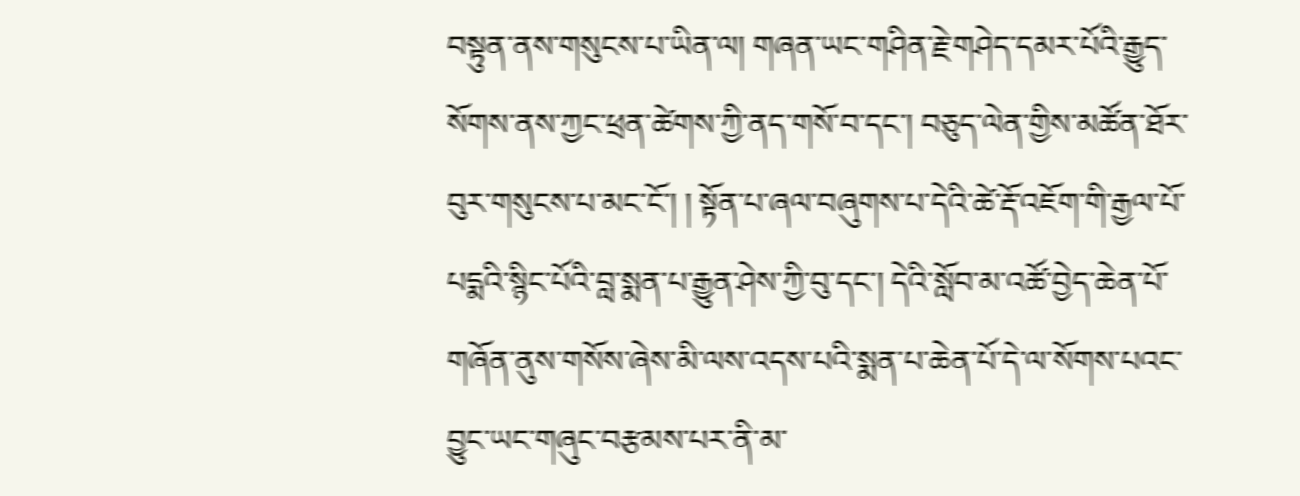བསྟུན་ནས་གསུངས་པ་ཡིན་ལ། གཞན་ཡང་གཤིན་རྗེ་གཤེད་དམར་པོའི་རྒྱུད་སོགས་ནས་ཀྱང་ཕྲན་ཚེགས་ཀྱི་ནད་གསོ་བ་དང་། བཅུད་ལེན་གྱིས་མཚོན་ཐོར་བུར་གསུངས་པ་མང་ངོ་། ། སྟོན་པ་ཞལ་བཞུགས་པ་དེའི་ཚེ་རྡོ་འཇོག་གི་རྒྱལ་པོ་པདྨའི་སྙིང་པོའི་བླ་སྨན་པ་རྒྱུན་ཤེས་ཀྱི་བུ་དང་། དེའི་སློབ་མ་འཚོ་བྱེད་ཆེན་པོ་གཞོན་ནུས་གསོས་ཞེས་མི་ལས་འདས་པའི་སྨན་པ་ཆེན་པོ་དེ་ལ་སོགས་པའང་བྱུང་ཡང་གཞུང་བརྩམས་པར་ནི་མ་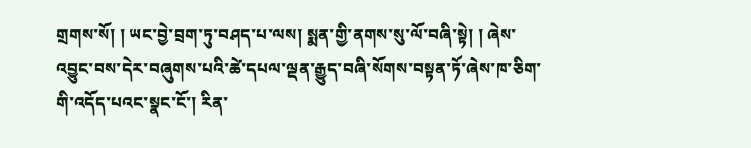གྲགས་སོ། ། ཡང་བྱེ་བྲག་ཏུ་བཤད་པ་ལས། སྨན་གྱི་ནགས་སུ་ལོ་བཞི་སྟེ། ། ཞེས་འབྱུང་བས་དེར་བཞུགས་པའི་ཚེ་དཔལ་ལྡན་རྒྱུད་བཞི་སོགས་བསྟན་ཏོ་ཞེས་ཁ་ཅིག་གི་འདོད་པའང་སྣང་ངོ་། རིན་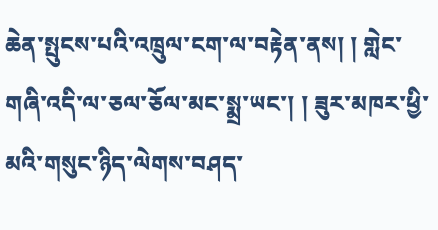ཆེན་སྤུངས་པའི་འཁྲུལ་ངག་ལ་བརྟེན་ནས། ། གླེང་གཞི་འདི་ལ་ཅལ་ཅོལ་མང་སྨྲ་ཡང་། ། ཟུར་མཁར་ཕྱི་མའི་གསུང་ཉིད་ལེགས་བཤད་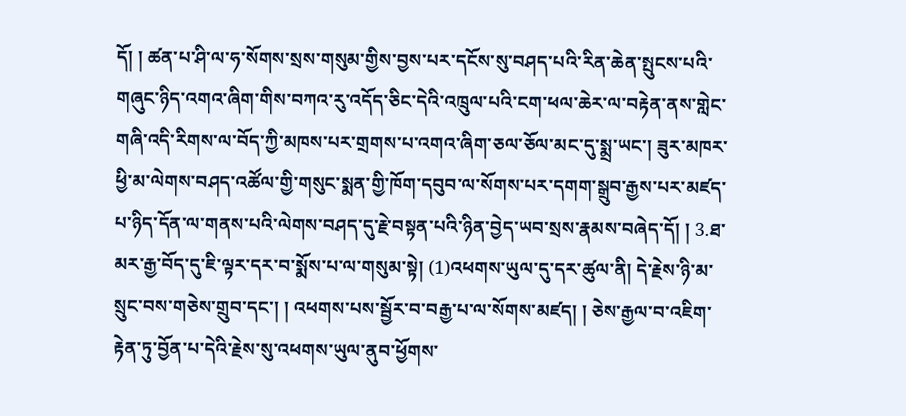དོ། ། ཚན་པ་ཤི་ལ་ཧ་སོགས་སྲས་གསུམ་གྱིས་བྱས་པར་དངོས་སུ་བཤད་པའི་རིན་ཆེན་སྤུངས་པའི་གཞུང་ཉིད་འགའ་ཞིག་གིས་བཀའ་རུ་འདོད་ཅིང་དེའི་འཁྲུལ་པའི་ངག་ཕལ་ཆེར་ལ་བརྟེན་ནས་གླེང་གཞི་འདི་རིགས་ལ་བོད་ཀྱི་མཁས་པར་གྲགས་པ་འགའ་ཞིག་ཅལ་ཅོལ་མང་དུ་སྨྲ་ཡང་། ཟུར་མཁར་ཕྱི་མ་ལེགས་བཤད་འཚོལ་གྱི་གསུང་སྨན་གྱི་ཁོག་དབུབ་ལ་སོགས་པར་དགག་སྒྲུབ་རྒྱས་པར་མཛད་པ་ཉིད་དོན་ལ་གནས་པའི་ལེགས་བཤད་དུ་རྗེ་བསྟན་པའི་ཉིན་བྱེད་ཡབ་སྲས་རྣམས་བཞེད་དོ། ། 3.ཐ་མར་རྒྱ་བོད་དུ་ཇི་ལྟར་དར་བ་སྨོས་པ་ལ་གསུམ་སྟེ། (1)འཕགས་ཡུལ་དུ་དར་ཚུལ་ནི། དེ་རྗེས་ཉི་མ་སྲུང་བས་གཅེས་གྲུབ་དང་། ། འཕགས་པས་སྦྱོར་བ་བརྒྱ་པ་ལ་སོགས་མཛད། ། ཅེས་རྒྱལ་བ་འཇིག་རྟེན་ཏུ་བྱོན་པ་དེའི་རྗེས་སུ་འཕགས་ཡུལ་ནུབ་ཕྱོགས་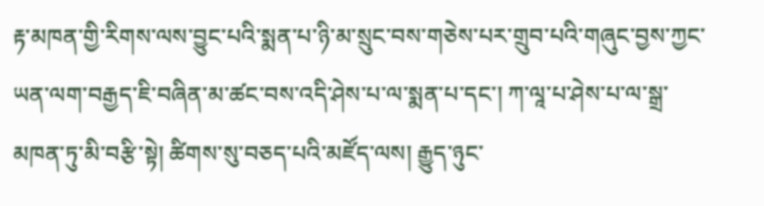རྟ་མཁན་གྱི་རིགས་ལས་བྱུང་པའི་སྨན་པ་ཉི་མ་སྲུང་བས་གཅེས་པར་གྲུབ་པའི་གཞུང་བྱས་ཀྱང་ཡན་ལག་བརྒྱད་ཇི་བཞིན་མ་ཚང་བས་འདི་ཤེས་པ་ལ་སྨན་པ་དང་། ཀ་ལཱ་པ་ཤེས་པ་ལ་སྒྲ་མཁན་ཏུ་མི་བརྩི་སྟེ། ཚིགས་སུ་བཅད་པའི་མཛོད་ལས། རྒྱུད་ཉུང་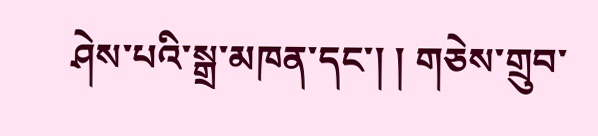ཤེས་པའི་སྒྲ་མཁན་དང་། ། གཅེས་གྲུབ་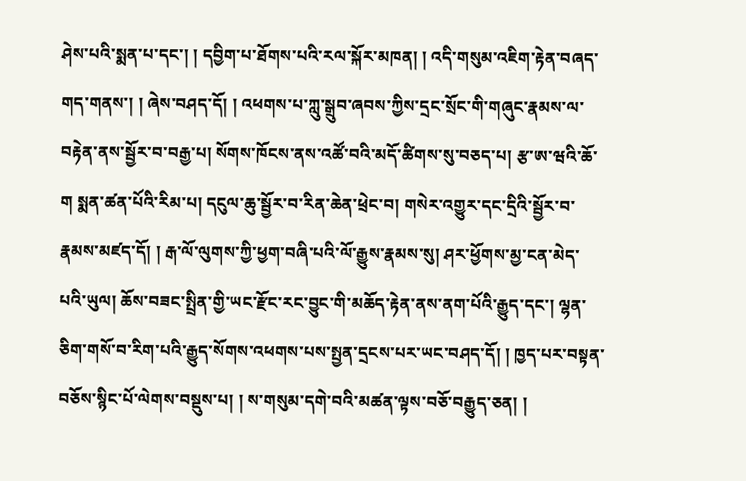ཤེས་པའི་སྨན་པ་དང་། ། དབྱིག་པ་ཐོགས་པའི་རལ་སྐོར་མཁན། ། འདི་གསུམ་འཇིག་རྟེན་བཞད་གད་གནས་། ། ཞེས་བཤད་དོ། ། འཕགས་པ་ཀླུ་སྒྲུབ་ཞབས་ཀྱིས་དྲང་སྲོང་གི་གཞུང་རྣམས་ལ་བརྟེན་ནས་སྦྱོར་བ་བརྒྱ་པ། སོགས་ཁོངས་ནས་འཚོ་བའི་མདོ་ཚིགས་སུ་བཅད་པ། རྩ་ཨ་ཝའི་ཆོ་ག སྨན་ཚན་པོའི་རིམ་པ། དངུལ་ཆུ་སྦྱོར་བ་རིན་ཆེན་ཕྲེང་བ། གསེར་འགྱུར་དང་དྲིའི་སྦྱོར་བ་རྣམས་མཛད་དོ། ། རྒ་ལོ་ལུགས་ཀྱི་ཕྱག་བཞི་པའི་ལོ་རྒྱུས་རྣམས་སུ། ཤར་ཕྱོགས་མྱ་ངན་མེད་པའི་ཡུལ། ཆོས་བཟང་སྤྲིན་གྱི་ཡང་རྫོང་རང་བྱུང་གི་མཆོད་རྟེན་ནས་ནག་པོའི་རྒྱུད་དང་། ལྷན་ཅིག་གསོ་བ་རིག་པའི་རྒྱུད་སོགས་འཕགས་པས་སྤྱན་དྲངས་པར་ཡང་བཤད་དོ། ། ཁྱད་པར་བསྟན་བཅོས་སྙིང་པོ་ལེགས་བསྡུས་པ། ། ས་གསུམ་དགེ་བའི་མཚན་ལྟས་བཅོ་བརྒྱུད་ཅན། །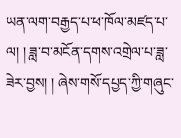ཡན་ལག་བརྒྱད་པ་ཕ་ཁོལ་མཛད་པ་ལ། ། ཟླ་བ་མངོན་དགས་འགྲེལ་པ་ཟླ་ཟེར་བྱས། ། ཞེས་གསོ་དཔྱད་ཀྱི་གཞུང་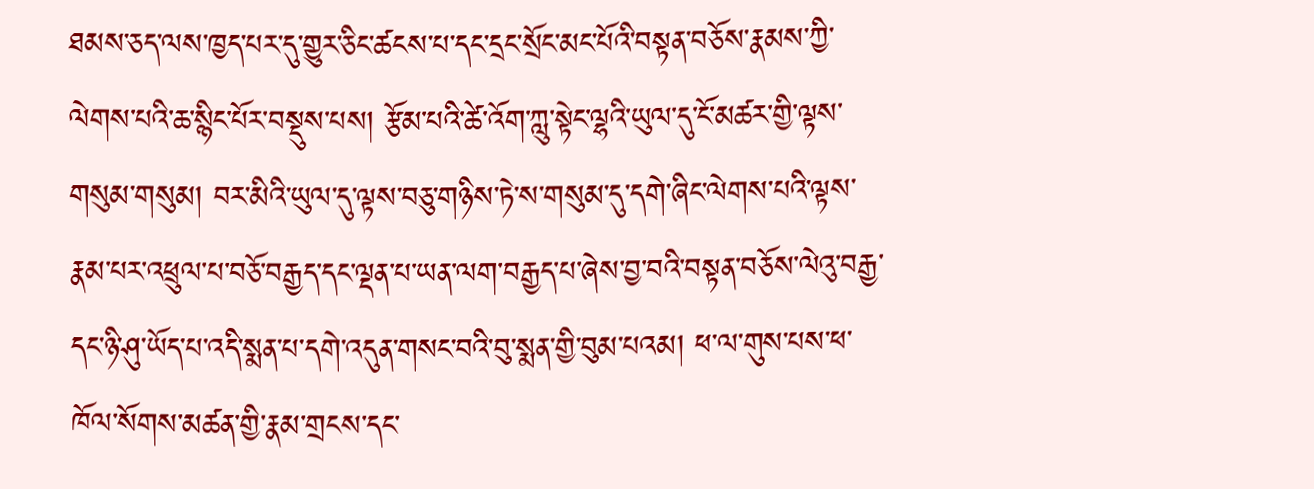ཐམས་ཅད་ལས་ཁྱད་པར་དུ་གྱུར་ཅིང་ཚངས་པ་དང་དྲང་སྲོང་མང་པོའི་བསྟན་བཅོས་རྣམས་ཀྱི་ལེགས་པའི་ཆ་སྙིང་པོར་བསྡུས་པས། རྩོམ་པའི་ཚེ་འོག་ཀླུ་སྟེང་ལྷའི་ཡུལ་དུ་ངོ་མཚར་གྱི་ལྟས་གསུམ་གསུམ། བར་མིའི་ཡུལ་དུ་ལྟས་བཅུ་གཉིས་ཏེ་ས་གསུམ་དུ་དགེ་ཞིང་ལེགས་པའི་ལྟས་རྣམ་པར་འཕྲུལ་པ་བཅོ་བརྒྱད་དང་ལྡན་པ་ཡན་ལག་བརྒྱད་པ་ཞེས་བྱ་བའི་བསྟན་བཅོས་ལེའུ་བརྒྱ་དང་ཉི་ཤུ་ཡོད་པ་འདི་སྨན་པ་དགེ་འདུན་གསང་བའི་བུ་སྨན་གྱི་བུམ་པའམ། ཕ་ལ་གུས་པས་ཕ་ཁོལ་སོགས་མཚན་གྱི་རྣམ་གྲངས་དང་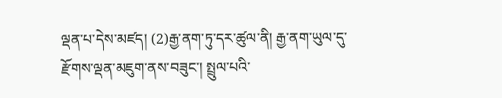ལྡན་པ་དེས་མཛད། (2)རྒྱ་ནག་ཏུ་དར་ཚུལ་ནི། རྒྱ་ནག་ཡུལ་དུ་རྫོགས་ལྡན་མཇུག་ནས་བཟུང་། སྤྲུལ་པའི་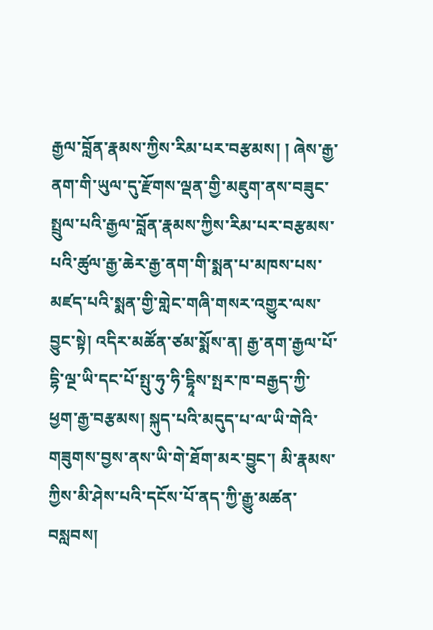རྒྱལ་བློན་རྣམས་ཀྱིས་རིམ་པར་བརྩམས། ། ཞེས་རྒྱ་ནག་གི་ཡུལ་དུ་རྫོགས་ལྡན་གྱི་མཇུག་ནས་བཟུང་སྤྲུལ་པའི་རྒྱལ་བློན་རྣམས་ཀྱིས་རིམ་པར་བརྩམས་པའི་ཚུལ་རྒྱ་ཆེར་རྒྱ་ནག་གི་སྨན་པ་མཁས་པས་མཛད་པའི་སྨན་གྱི་གླེང་གཞི་གསར་འགྱུར་ལས་བྱུང་སྟེ། འདིར་མཚོན་ཙམ་སྨོས་ན། རྒྱ་ནག་རྒྱལ་པོ་དྷི་ལྔ་ཡི་དང་པོ་སྤུ་ཧུ་ཧི་དྷཱིས་སྤར་ཁ་བརྒྱད་ཀྱི་ཕྱག་རྒྱ་བརྩམས། སྐུད་པའི་མདུད་པ་ལ་ཡི་གེའི་གཟུགས་བྱས་ནས་ཡི་གེ་ཐོག་མར་བྱུང་། མི་རྣམས་ཀྱིས་མི་ཤེས་པའི་དངོས་པོ་ནད་ཀྱི་རྒྱུ་མཚན་བསླབས།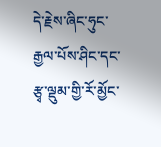དེ་རྗེས་ཞིང་ཧུང་རྒྱལ་པོས་ཤིང་དང་རྩྭ་ལྡུམ་གྱི་རོ་མྱོང་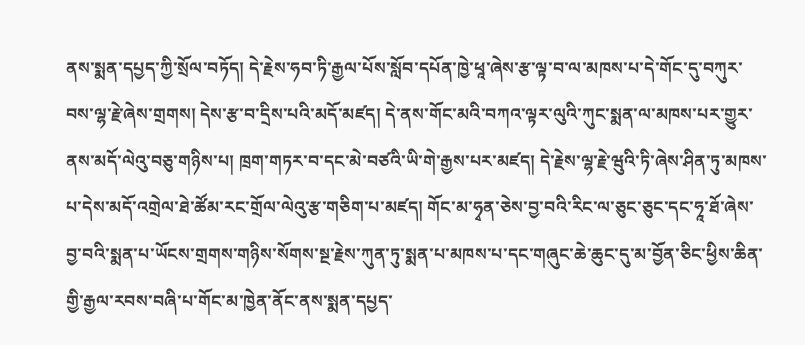ནས་སྨན་དཔྱད་ཀྱི་སྲོལ་བཏོད། དེ་རྗེས་ཧབ་ཏི་རྒྱལ་པོས་སློབ་དཔོན་ཁྱེ་ཕཱ་ཞེས་རྩ་ལྟ་བ་ལ་མཁས་པ་དེ་གོང་དུ་བཀུར་བས་ལྷ་རྗེ་ཞེས་གྲགས། དེས་རྩ་བ་དྲིས་པའི་མདོ་མཛད། དེ་ནས་གོང་མའི་བཀའ་ལྟར་ལུའི་ཀུང་སྨན་ལ་མཁས་པར་གྱུར་ནས་མདོ་ལེའུ་བཅུ་གཉིས་པ། ཁྲག་གཏར་བ་དང་མེ་བཙའི་ཡི་གེ་རྒྱས་པར་མཛད། དེ་རྗེས་ལྷ་རྗེ་ཝུའི་ཏི་ཞེས་ཤིན་ཏུ་མཁས་པ་དེས་མདོ་འགྲེལ་ཐེ་ཚོམ་རང་གྲོལ་ལེའུ་རྩ་གཅིག་པ་མཛད། གོང་མ་ཧྭན་ཅེས་བྱ་བའི་རིང་ལ་ཅུང་ཅུང་དང་ཧཱ་ཐོ་ཞེས་བྱ་བའི་སྨན་པ་ཡོངས་གྲགས་གཉིས་སོགས་སྔ་རྗེས་ཀུན་ཏུ་སྨན་པ་མཁས་པ་དང་གཞུང་ཆེ་ཆུང་དུ་མ་བྱོན་ཅིང་ཕྱིས་ཆིན་གྱི་རྒྱལ་རབས་བཞི་པ་གོང་མ་ཁྱེན་ནོང་ནས་སྨན་དཔྱད་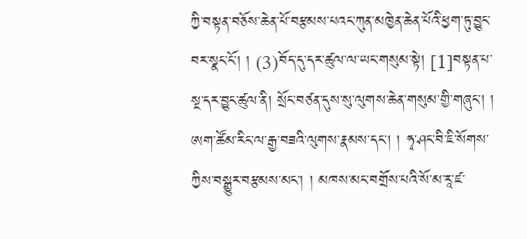ཀྱི་བསྟན་བཅོས་ཆེན་པོ་བརྩམས་པའང་ཀུན་མཁྱེན་ཆེན་པོའི་ཕྱག་ཏུ་བྱུང་བར་སྣང་ངོ་། ། (3)བོད་དུ་དར་ཚུལ་ལ་ཡང་གསུམ་སྟེ། [1]བསྟན་པ་སྔ་དར་བྱུང་ཚུལ་ནི། སྲོང་བཙན་དུས་སུ་ལུགས་ཆེན་གསུམ་གྱི་གཞུང་། ། ཨག་ཚོམ་རིང་ལ་རྒྱ་བཟའི་ལུགས་རྣམས་དང་། ། ཧྭ་ཤང་བི་ཇི་སོགས་ཀྱིས་བསྒྱུར་བརྩམས་མང་། ། མཁས་མང་བགྲོས་པའི་སོ་མ་རཱ་ཛ་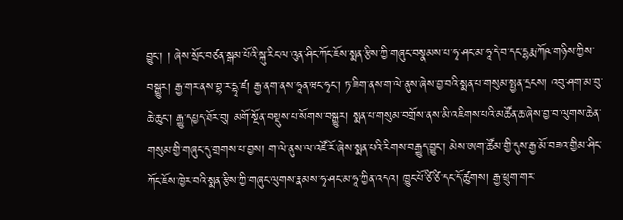བྱུང་། ། ཞེས་སྲོང་བཙན་སྒམ་པོའི་སྐུ་རིང་ལ་འུན་ཤིང་ཀོང་ཇོས་སྨན་རྩིས་ཀྱི་གཞུང་བསྣམས་པ་ཧྭ་ཤང་མ་ཧཱ་དེ་བ་དང་དྷརྨ་ཀོཥ་གཉིས་ཀྱིས་བསྒྱུར། རྒྱ་གར་ནས་བྷ་ར་དྷྭ་ཛ། རྒྱ་ནག་ནས་ཧཱན་ཝང་ཧྭང་། ཏ་ཟིག་ནས་ག་ལེ་ནུས་ཞེས་བྱ་བའི་སྨན་པ་གསུམ་སྤྱན་དྲངས། འབུ་ཤག་མ་བུ་ཆེ་ཆུང་། རྒྱུ་དཔྱད་ཐོར་བུ། མགོ་སྔོན་བསྡུས་པ་སོགས་བསྒྱུར། སྨན་པ་གསུམ་བགྲོས་ནས་མི་འཇིགས་པའི་མཚོན་ཆ་ཞེས་བྱ་བ་ལུགས་ཆེན་གསུམ་གྱི་གཞུང་དུ་གྲགས་པ་བྱས། ག་ལེ་ནུས་ལ་འཛོ་རོ་ཞེས་སྨན་པའི་རིགས་བརྒྱུད་བྱུང་། མེས་ཨག་ཚོམ་གྱི་དུས་རྒྱ་མོ་བཟའ་གྱིམ་ཤིང་ཀོང་ཇོས་ཁྱེར་བའི་སྨན་རྩིས་ཀྱི་གཞུང་ལུགས་རྣམས་ཧྭ་ཤང་མ་ཧཱ་ཀྱིན་འདའ། ཁྱུང་པོ་ཙི་ཙི་དང་དོ་ཚུགས། རྒྱ་ཕྲུག་གར་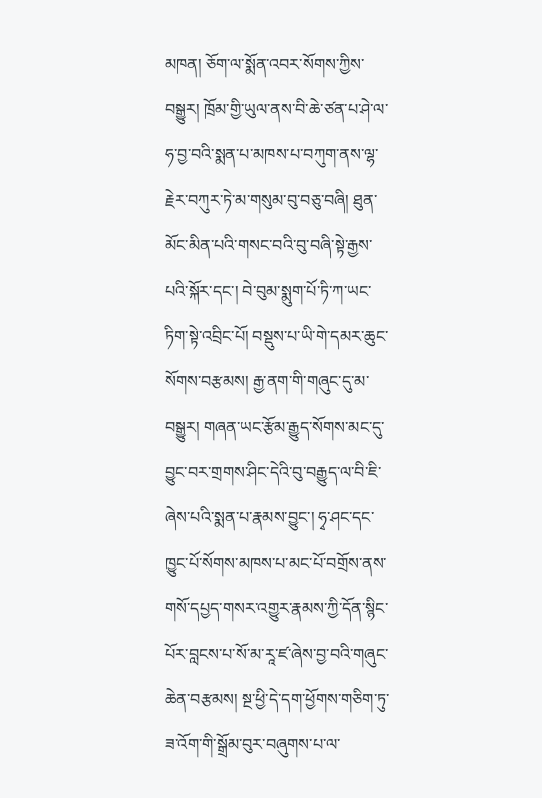མཁན། ཅོག་ལ་སྨོན་འབར་སོགས་ཀྱིས་བསྒྱུར། ཁྲོམ་གྱི་ཡུལ་ནས་བི་ཆེ་ཙན་པ་ཤེ་ལ་ཧ་བྱ་བའི་སྨན་པ་མཁས་པ་བཀུག་ནས་ལྷ་རྗེར་བཀུར་ཏེ་མ་གསུམ་བུ་བཅུ་བཞི། ཐུན་མོང་མིན་པའི་གསང་བའི་བུ་བཞི་སྟེ་རྒྱས་པའི་སྐོར་དང་། བེ་བུམ་སྨུག་པོ་ཏི་ཀ་ཡང་ཏིག་སྟེ་འབྲིང་པོ། བསྡུས་པ་ཡི་གེ་དམར་ཆུང་སོགས་བརྩམས། རྒྱ་ནག་གི་གཞུང་དུ་མ་བསྒྱུར། གཞན་ཡང་རྩོམ་རྒྱུད་སོགས་མང་དུ་བྱུང་བར་གྲགས་ཤིང་དེའི་བུ་བརྒྱུད་ལ་བི་ཇི་ཞེས་པའི་སྨན་པ་རྣམས་བྱུང་། ཧྭ་ཤང་དང་ཁྱུང་པོ་སོགས་མཁས་པ་མང་པོ་བགྲོས་ནས་གསོ་དཔྱད་གསར་འགྱུར་རྣམས་ཀྱི་དོན་སྙིང་པོར་བླངས་པ་སོ་མ་རཱ་ཛ་ཞེས་བྱ་བའི་གཞུང་ཆེན་བརྩམས། སྔ་ཕྱི་དེ་དག་ཕྱོགས་གཅིག་ཏུ་ཟ་འོག་གི་སྒྲོམ་བུར་བཞུགས་པ་ལ་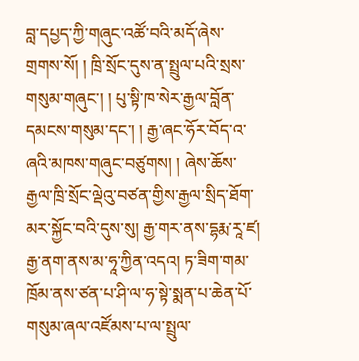བླ་དཔྱད་ཀྱི་གཞུང་འཚོ་བའི་མདོ་ཞེས་གྲགས་སོ། ། ཁྲི་སྲོང་དུས་ན་སྤྲུལ་པའི་སྲས་གསུམ་གཞུང་། ། པུ་སྟི་ཁ་སེར་རྒྱལ་བློན་དམངས་གསུམ་དང་། ། རྒྱ་ཞང་ཧོར་བོད་འ་ཞའི་མཁས་གཞུང་བཙུགས། ། ཞེས་ཆོས་རྒྱལ་ཁྲི་སྲོང་ལྡེའུ་བཙན་གྱིས་རྒྱལ་སྲིད་ཐོག་མར་སྐྱོང་བའི་དུས་སུ། རྒྱ་གར་ནས་དྷརྨ་རཱ་ཛ། རྒྱ་ནག་ནས་མ་ཧཱ་ཀྱིན་འདའ། ཏ་ཟིག་གམ་ཁྲོམ་ནས་ཙན་པ་ཤི་ལ་ཧ་སྟེ་སྨན་པ་ཆེན་པོ་གསུམ་ཞལ་འཛོམས་པ་ལ་སྤྲུལ་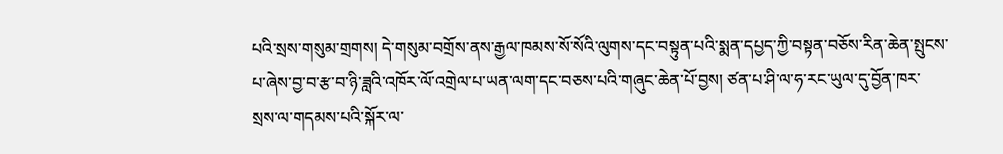པའི་སྲས་གསུམ་གྲགས། དེ་གསུམ་བགྲོས་ནས་རྒྱལ་ཁམས་སོ་སོའི་ལུགས་དང་བསྟུན་པའི་སྨན་དཔྱད་ཀྱི་བསྟན་བཅོས་རིན་ཆེན་སྤུངས་པ་ཞེས་བྱ་བ་རྩ་བ་ཉི་ཟླའི་འཁོར་ལོ་འགྲེལ་པ་ཡན་ལག་དང་བཅས་པའི་གཞུང་ཆེན་པོ་བྱས། ཙན་པ་ཤི་ལ་ཧ་རང་ཡུལ་དུ་བྱོན་ཁར་སྲས་ལ་གདམས་པའི་སྐོར་ལ་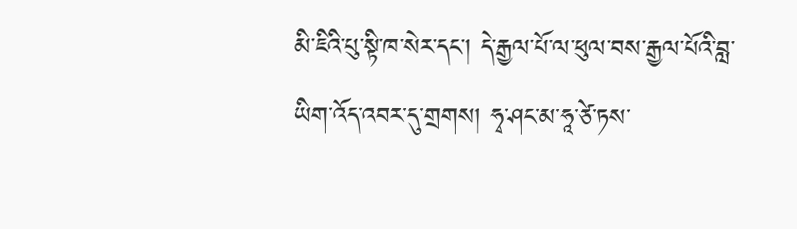མི་ཇིའི་པུ་སྟི་ཁ་སེར་དང་། དེ་རྒྱལ་པོ་ལ་ཕུལ་བས་རྒྱལ་པོའི་བླ་ཡིག་འོད་འབར་དུ་གྲགས། ཧྭ་ཤང་མ་ཧཱ་ཙེ་ཏས་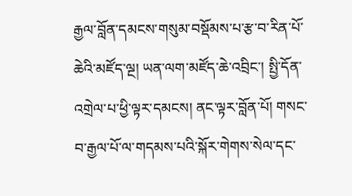རྒྱལ་བློན་དམངས་གསུམ་བསྡོམས་པ་རྩ་བ་རིན་པོ་ཆེའི་མཛོད་ལྔ། ཡན་ལག་མཛོད་ཆེ་འབྲིང་། སྤྱི་དོན་འགྲེལ་པ་ཕྱི་ལྟར་དམངས། ནང་ལྟར་བློན་པོ། གསང་བ་རྒྱལ་པོ་ལ་གདམས་པའི་སྐོར་གེགས་སེལ་དང་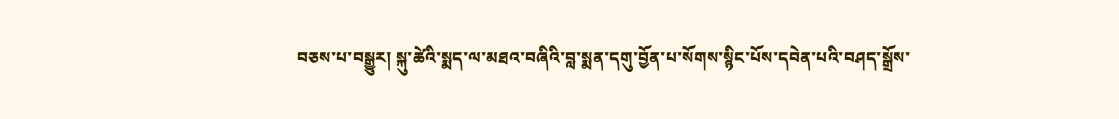བཅས་པ་བསྒྱུར། སྐུ་ཚེའི་སྨད་ལ་མཐའ་བཞིའི་བླ་སྨན་དགུ་བྱོན་པ་སོགས་སྙིང་པོས་དབེན་པའི་བཤད་སྒྲོས་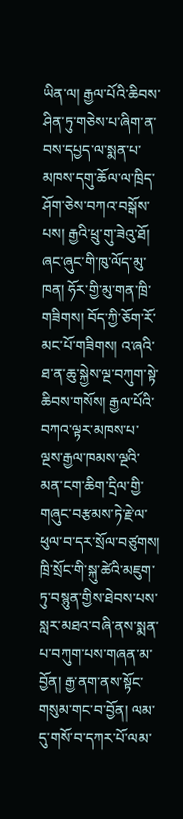ཡིན་ལ། རྒྱལ་པོའི་ཆིབས་ཤིན་ཏུ་གཅེས་པ་ཞིག་ན་བས་དཔྱད་ལ་སྨན་པ་མཁས་དགུ་ཆོལ་ལ་ཁྲིད་ཤོག་ཅེས་བཀའ་བསྒོས་པས། རྒྱའི་ཕྲུ་གུ་ཟེའུ་ཐོ། ཞང་ཞུང་གི་ཁུ་ལོད་མུ་ཁན། ཧོར་གྱི་མུ་གན་ཁྲི་གཟིགས། བོད་ཀྱི་ཅོག་རོ་མང་པོ་གཟིགས། འ་ཞའི་ཐ་ན་ཆུ་སྐྱེས་ལྔ་བཀུག་སྟེ་ཆིབས་གསོས། རྒྱལ་པོའི་བཀའ་ལྟར་མཁས་པ་ལྔས་རྒྱལ་ཁམས་ལྔའི་མན་ངག་ཆིག་དྲིལ་གྱི་གཞུང་བརྩམས་ཏེ་རྗེ་ལ་ཕུལ་བ་དར་སྲོལ་བཙུགས། ཁྲི་སྲོང་གི་སྐུ་ཚེའི་མཇུག་ཏུ་བསྙུན་གྱིས་ཐེབས་པས་སླར་མཐའ་བཞི་ནས་སྨན་པ་བཀུག་པས་གཞན་མ་བྱོན། རྒྱ་ནག་ནས་སྟོང་གསུམ་གང་བ་བྱོན། ལམ་དུ་གསོ་བ་དཀར་པོ་ལམ་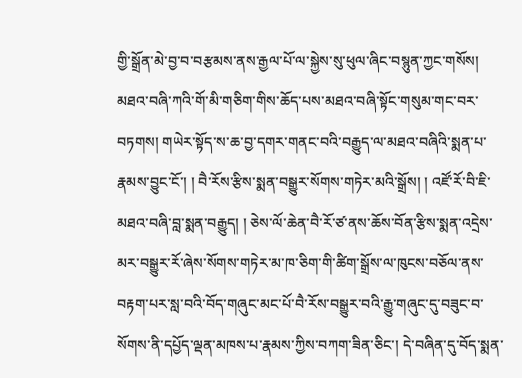གྱི་སྒྲོན་མེ་བྱ་བ་བརྩམས་ནས་རྒྱལ་པོ་ལ་སྐྱེས་སུ་ཕུལ་ཞིང་བསྙུན་ཀྱང་གསོས། མཐའ་བཞི་ཀའི་གོ་མི་གཅིག་གིས་ཆོད་པས་མཐའ་བཞི་སྟོང་གསུམ་གང་བར་བཏགས། གཡེར་སྟོད་ས་ཆ་བྱ་དགར་གནང་བའི་བརྒྱུད་ལ་མཐའ་བཞིའི་སྨན་པ་རྣམས་བྱུང་ངོ་། ། བཻ་རོས་རྩིས་སྨན་བསྒྱུར་སོགས་གཏེར་མའི་སྒྲོས། ། འཛོ་རོ་བི་ཇི་མཐའ་བཞི་བླ་སྨན་བརྒྱུད། ། ཅེས་ལོ་ཆེན་བཻ་རོ་ཙ་ནས་ཆོས་བོན་རྩིས་སྨན་འདྲེས་མར་བསྒྱུར་རོ་ཞེས་སོགས་གཏེར་མ་ཁ་ཅིག་གི་ཚིག་སྒྲོས་ལ་ཁུངས་བཅོལ་ནས་བརྟག་པར་སླ་བའི་བོད་གཞུང་མང་པོ་བཻ་རོས་བསྒྱུར་བའི་རྒྱུ་གཞུང་དུ་བཟུང་བ་སོགས་ནི་དཔྱོད་ལྡན་མཁས་པ་རྣམས་ཀྱིས་བཀག་ཟིན་ཅིང་། དེ་བཞིན་དུ་བོད་སྨན་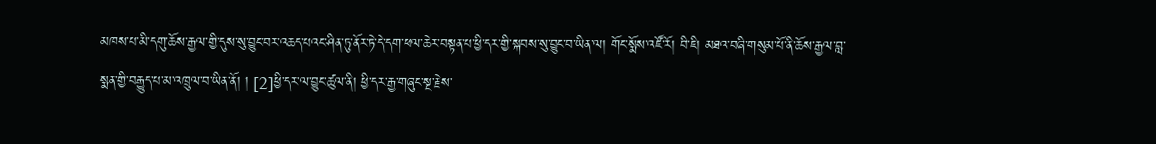མཁས་པ་མི་དགུ་ཆོས་རྒྱལ་གྱི་དུས་སུ་བྱུང་བར་འཆད་པའང་ཤིན་ཏུ་ནོར་ཏེ་དེ་དག་ཕལ་ཆེར་བསྟན་པ་ཕྱི་དར་གྱི་སྐབས་སུ་བྱུང་བ་ཡིན་ལ། གོང་སྨོས་འཛོ་རོ། བི་ཇི། མཐའ་བཞི་གསུམ་པོ་ནི་ཆོས་རྒྱལ་བླ་སྨན་གྱི་བརྒྱུད་པ་མ་འཁྲུལ་བ་ཡིན་ནོ། ། [2]ཕྱི་དར་ལ་བྱུང་ཚུལ་ནི། ཕྱི་དར་རྒྱ་གཞུང་སྔ་རྗེས་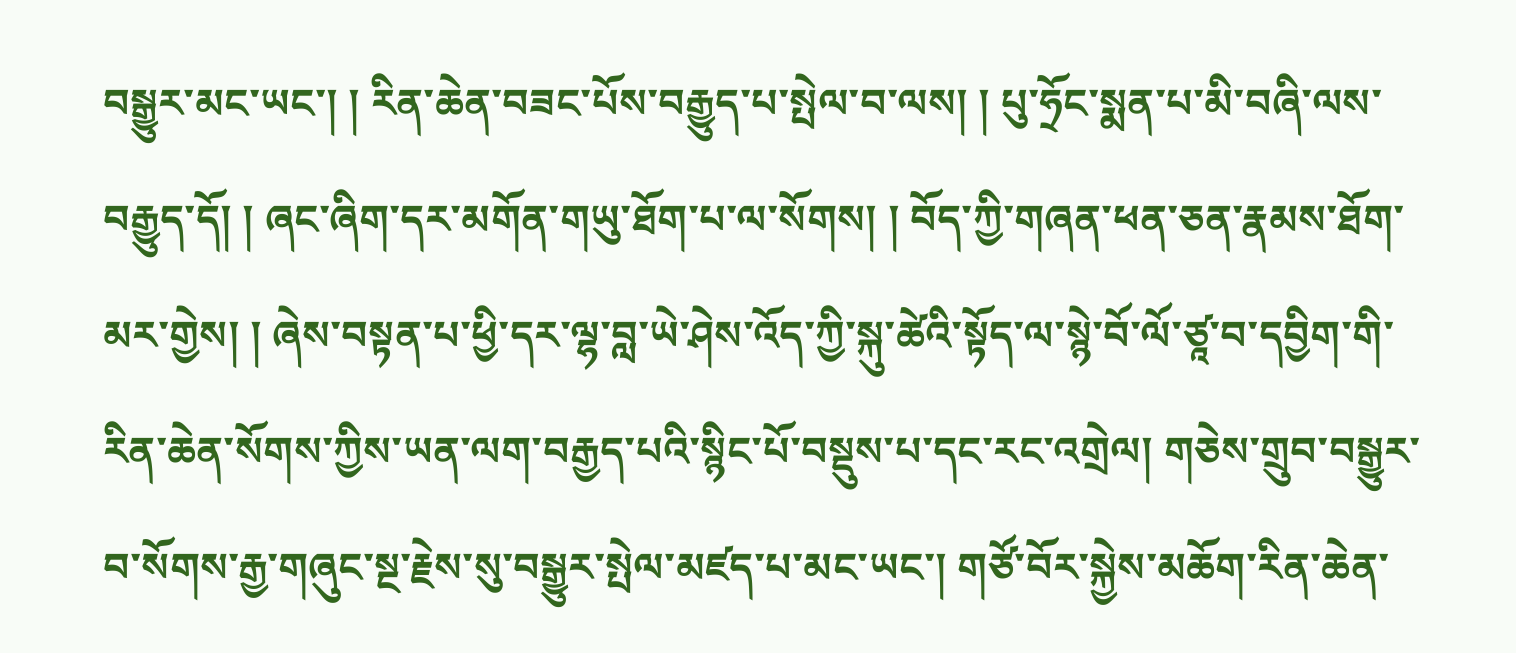བསྒྱུར་མང་ཡང་། ། རིན་ཆེན་བཟང་པོས་བརྒྱུད་པ་སྤེལ་བ་ལས། ། པུ་ཧྲོང་སྨན་པ་མི་བཞི་ལས་བརྒྱུད་དོ། ། ཞང་ཞིག་དར་མགོན་གཡུ་ཐོག་པ་ལ་སོགས། ། བོད་ཀྱི་གཞན་ཕན་ཅན་རྣམས་ཐོག་མར་གྱེས། ། ཞེས་བསྟན་པ་ཕྱི་དར་ལྷ་བླ་ཡེ་ཤེས་འོད་ཀྱི་སྐུ་ཚེའི་སྟོད་ལ་སྙེ་བོ་ལོ་ཙཱ་བ་དབྱིག་གི་རིན་ཆེན་སོགས་ཀྱིས་ཡན་ལག་བརྒྱད་པའི་སྙིང་པོ་བསྡུས་པ་དང་རང་འགྲེལ། གཅེས་གྲུབ་བསྒྱུར་བ་སོགས་རྒྱ་གཞུང་སྔ་རྗེས་སུ་བསྒྱུར་སྤེལ་མཛད་པ་མང་ཡང་། གཙོ་བོར་སྐྱེས་མཆོག་རིན་ཆེན་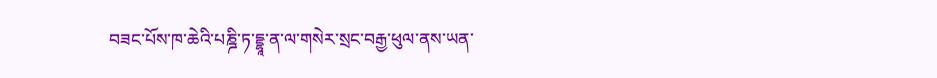བཟང་པོས་ཁ་ཆེའི་པཎྜི་ཏ་དྡྷཱ་ན་ལ་གསེར་སྲང་བརྒྱ་ཕུལ་ནས་ཡན་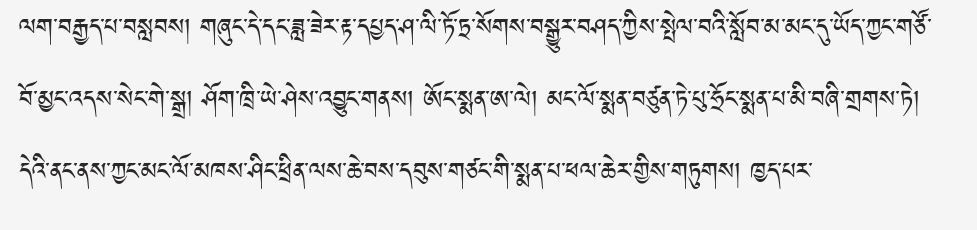ལག་བརྒྱད་པ་བསླབས། གཞུང་དེ་དང་ཟླ་ཟེར་རྟ་དཔྱད་ཤ་ལི་ཏོ་ཏྲ་སོགས་བསྒྱུར་བཤད་ཀྱིས་སྤེལ་བའི་སློབ་མ་མང་དུ་ཡོད་ཀྱང་གཙོ་བོ་མྱང་འདས་སེང་གེ་སྒྲ། ཤོག་ཁྲི་ཡེ་ཤེས་འབྱུང་གནས། ཨོང་སྨན་ཨ་ལེ། མང་ལོ་སྨན་བཙུན་ཏེ་པུ་ཧྲོང་སྨན་པ་མི་བཞི་གྲགས་ཏེ། དེའི་ནང་ནས་ཀྱང་མང་ལོ་མཁས་ཤིང་ཕྲིན་ལས་ཆེ་བས་དབུས་གཙང་གི་སྨན་པ་ཕལ་ཆེར་གྱིས་གཏུགས། ཁྱད་པར་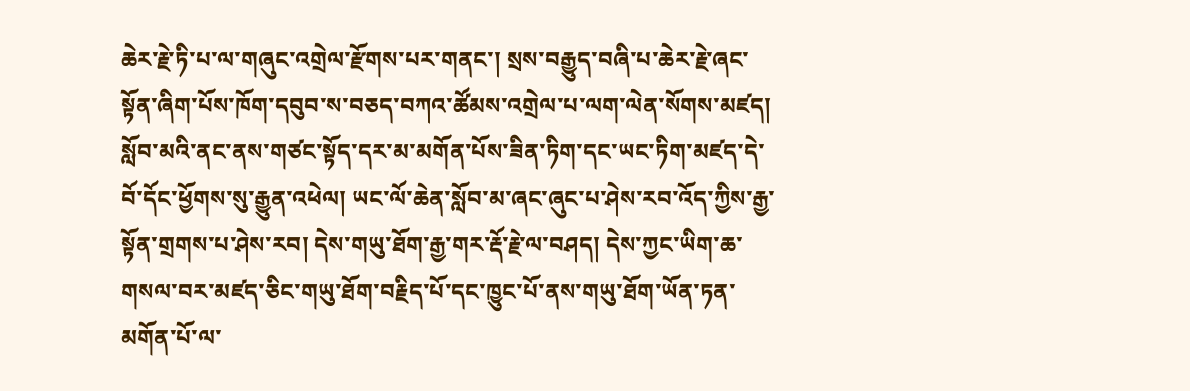ཆེར་རྗེ་ཏི་པ་ལ་གཞུང་འགྲེལ་རྫོགས་པར་གནང་། སྲས་བརྒྱུད་བཞི་པ་ཆེར་རྗེ་ཞང་སྟོན་ཞིག་པོས་ཁོག་དབུབ་ས་བཅད་བཀའ་ཚོམས་འགྲེལ་པ་ལག་ལེན་སོགས་མཛད། སློབ་མའི་ནང་ནས་གཙང་སྟོད་དར་མ་མགོན་པོས་ཟིན་ཏིག་དང་ཡང་ཏིག་མཛད་དེ་བོ་དོང་ཕྱོགས་སུ་རྒྱུན་འཕེལ། ཡང་ལོ་ཆེན་སློབ་མ་ཞང་ཞུང་པ་ཤེས་རབ་འོད་ཀྱིས་རྒྱ་སྟོན་གྲགས་པ་ཤེས་རབ། དེས་གཡུ་ཐོག་རྒྱ་གར་རྡོ་རྗེ་ལ་བཤད། དེས་ཀྱང་ཡིག་ཆ་གསལ་བར་མཛད་ཅིང་གཡུ་ཐོག་བརྗིད་པོ་དང་ཁྱུང་པོ་ནས་གཡུ་ཐོག་ཡོན་ཏན་མགོན་པོ་ལ་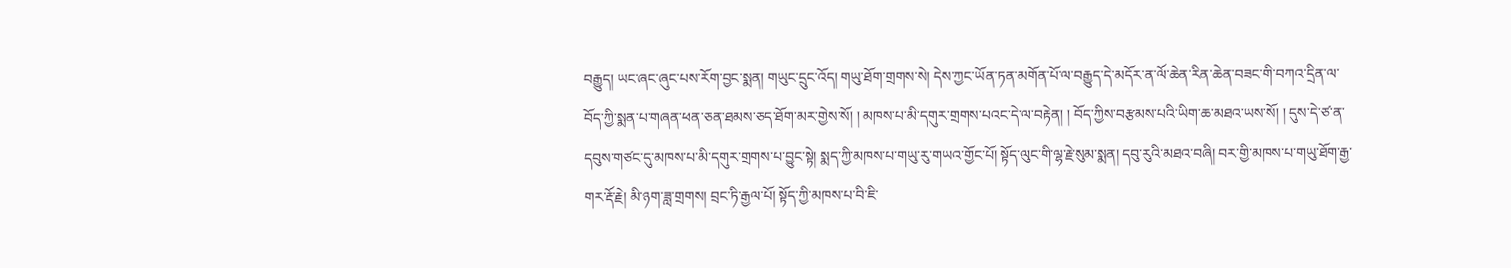བརྒྱུད། ཡང་ཞང་ཞུང་པས་རོག་བྱང་སྨན། གཡུང་དྲུང་འོད། གཡུ་ཐོག་གྲགས་སེ། དེས་ཀྱང་ཡོན་ཏན་མགོན་པོ་ལ་བརྒྱུད་དེ་མདོར་ན་ལོ་ཆེན་རིན་ཆེན་བཟང་གི་བཀའ་དྲིན་ལ་བོད་ཀྱི་སྨན་པ་གཞན་ཕན་ཅན་ཐམས་ཅད་ཐོག་མར་གྱེས་སོ། ། མཁས་པ་མི་དགུར་གྲགས་པའང་དེ་ལ་བརྟེན། ། བོད་ཀྱིས་བརྩམས་པའི་ཡིག་ཆ་མཐའ་ཡས་སོ། ། དུས་དེ་ཙ་ན་དབུས་གཙང་དུ་མཁས་པ་མི་དགུར་གྲགས་པ་བྱུང་སྟེ། སྨད་ཀྱི་མཁས་པ་གཡུ་རུ་གཡའ་གྱོང་པོ། སྟོད་ལུང་གི་ལྷ་རྗེ་སུམ་སྨན། དབུ་རུའི་མཐའ་བཞི། བར་གྱི་མཁས་པ་གཡུ་ཐོག་རྒྱ་གར་རྡོ་རྗེ། མི་ཉག་ཟླ་གྲགས། བྲང་ཏི་རྒྱལ་པོ། སྟོད་ཀྱི་མཁས་པ་བི་ཇི་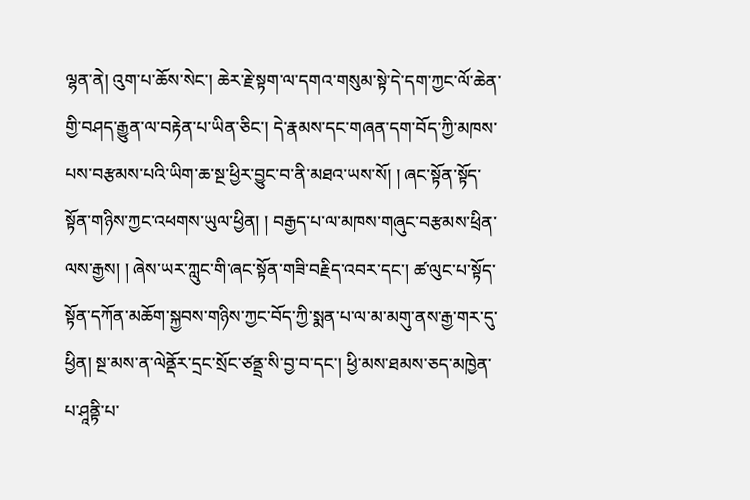ལྷན་ནེ། འུག་པ་ཆོས་སེང་། ཆེར་རྗེ་སྟག་ལ་དགའ་གསུམ་སྟེ་དེ་དག་ཀྱང་ལོ་ཆེན་གྱི་བཤད་རྒྱུན་ལ་བརྟེན་པ་ཡིན་ཅིང་། དེ་རྣམས་དང་གཞན་དག་བོད་ཀྱི་མཁས་པས་བརྩམས་པའི་ཡིག་ཆ་སྔ་ཕྱིར་བྱུང་བ་ནི་མཐའ་ཡས་སོ། ། ཞང་སྟོན་སྟོད་སྟོན་གཉིས་ཀྱང་འཕགས་ཡུལ་ཕྱིན། ། བརྒྱད་པ་ལ་མཁས་གཞུང་བརྩམས་ཕྲིན་ལས་རྒྱས། ། ཞེས་ཡར་ཀླུང་གི་ཞང་སྟོན་གཟི་བརྗིད་འབར་དང་། ཚ་ལུང་པ་སྟོད་སྟོན་དཀོན་མཆོག་སྐྱབས་གཉིས་ཀྱང་བོད་ཀྱི་སྨན་པ་ལ་མ་མགུ་ནས་རྒྱ་གར་དུ་ཕྱིན། སྔ་མས་ན་ལེནྡོར་དྲང་སྲོང་ཙནྡྲ་སི་བྱ་བ་དང་། ཕྱི་མས་ཐམས་ཅད་མཁྱེན་པ་ཤཱནྟི་པ་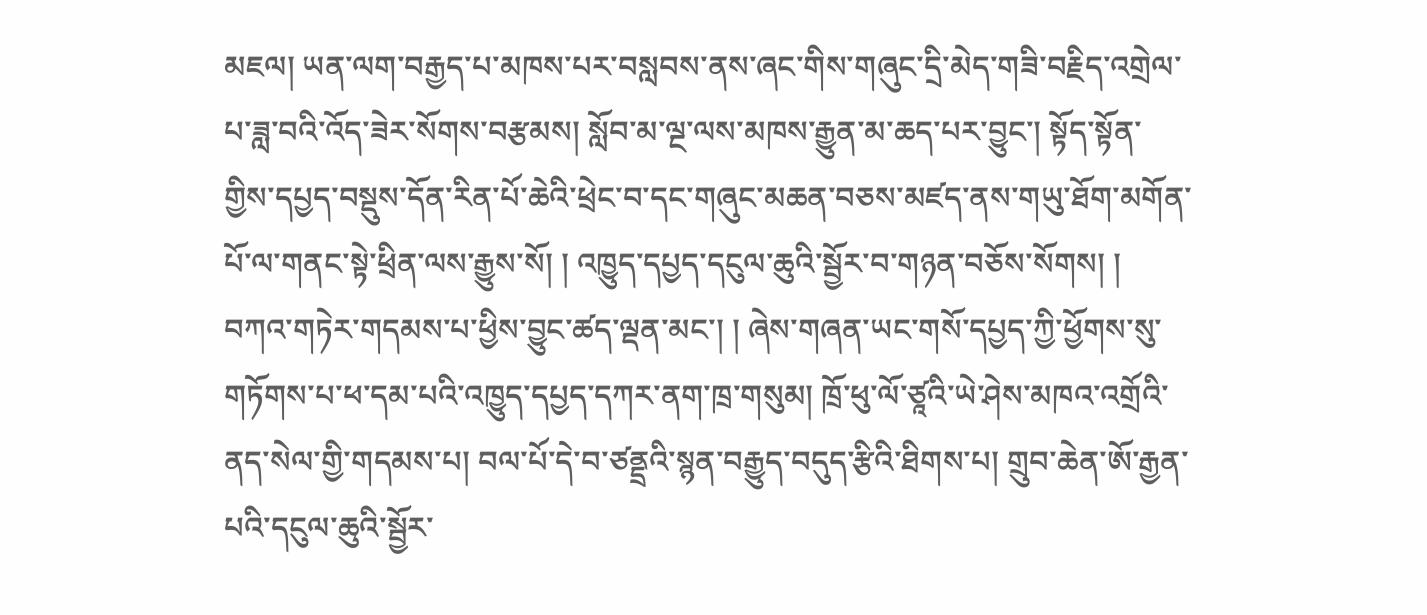མཇལ། ཡན་ལག་བརྒྱད་པ་མཁས་པར་བསླབས་ནས་ཞང་གིས་གཞུང་དྲི་མེད་གཟི་བརྗིད་འགྲེལ་པ་ཟླ་བའི་འོད་ཟེར་སོགས་བརྩམས། སློབ་མ་ལྔ་ལས་མཁས་རྒྱུན་མ་ཆད་པར་བྱུང་། སྟོད་སྟོན་གྱིས་དཔྱད་བསྡུས་དོན་རིན་པོ་ཆེའི་ཕྲེང་བ་དང་གཞུང་མཆན་བཅས་མཛད་ནས་གཡུ་ཐོག་མགོན་པོ་ལ་གནང་སྟེ་ཕྲིན་ལས་རྒྱུས་སོ། ། འཁྱུད་དཔྱད་དངུལ་ཆུའི་སྦྱོར་བ་གཉན་བཅོས་སོགས། ། བཀའ་གཏེར་གདམས་པ་ཕྱིས་བྱུང་ཚད་ལྡན་མང་། ། ཞེས་གཞན་ཡང་གསོ་དཔྱད་ཀྱི་ཕྱོགས་སུ་གཏོགས་པ་ཕ་དམ་པའི་འཁྱུད་དཔྱད་དཀར་ནག་ཁྲ་གསུམ། ཁྲོ་ཕུ་ལོ་ཙཱའི་ཡེ་ཤེས་མཁའ་འགྲོའི་ནད་སེལ་གྱི་གདམས་པ། བལ་པོ་དེ་བ་ཙནྡྲའི་སྙན་བརྒྱུད་བདུད་རྩིའི་ཐིགས་པ། གྲུབ་ཆེན་ཨོ་རྒྱན་པའི་དངུལ་ཆུའི་སྦྱོར་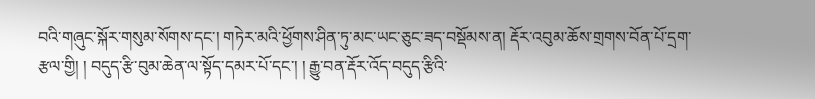བའི་གཞུང་སྐོར་གསུམ་སོགས་དང་། གཏེར་མའི་ཕྱོགས་ཤིན་ཏུ་མང་ཡང་ཅུང་ཟད་བསྡོམས་ན། རྡོར་འབུམ་ཆོས་གྲགས་བོན་པོ་དྲག་རྩལ་གྱི། ། བདུད་རྩི་བུམ་ཆེན་ལ་སྟོད་དམར་པོ་དང་། ། རྒྱུ་བན་རྡོར་འོད་བདུད་རྩིའི་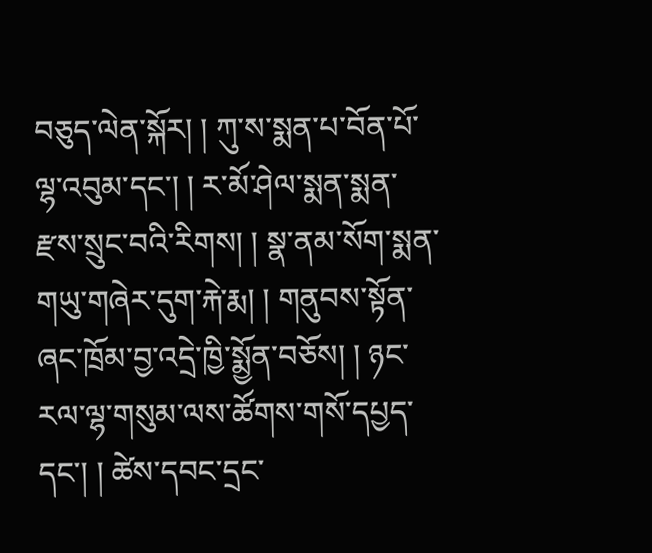བཅུད་ལེན་སྐོར། ། ཀུ་ས་སྨན་པ་བོན་པོ་ལྷ་འབུམ་དང་། ། ར་མོ་ཤེལ་སྨན་སྨན་རྫས་སྲུང་བའི་རིགས། ། སྣ་ནམ་སོག་སྨན་གཡུ་གཞེར་དུག་རྐེ་རྨ། ། གནུབས་སྟོན་ཞང་ཁྲོམ་བྱ་འདྲེ་ཁྱི་སྨྱོན་བཅོས། ། ཉང་རལ་ལྷ་གསུམ་ལས་ཚོགས་གསོ་དཔྱད་དང་། ། ཚེས་དབང་དྲང་